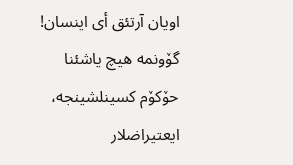اویان آرتئق أی اینسان! گۆونمە هیچ یاشئنا
حۆکۆم کسینلشینجە، ایعتیراضلار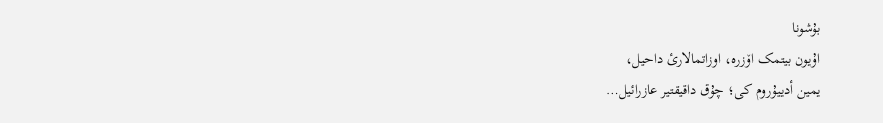بۇشونا
اۇیون بیتمک اۆزرە، اوزاتمالارئ داحیل،
یمین أدییۇروم کی؛ چۇق داقیقتیر عازرائیل…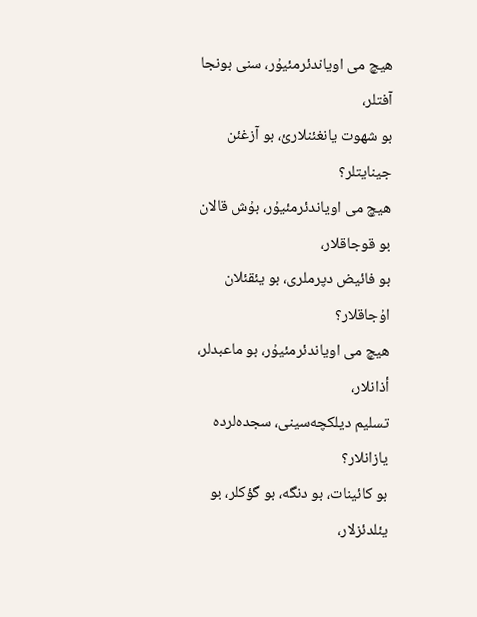هیچ می اویاندئرمئیۇر، سنی بونجا آفتلر،
بو شهوت یانغئنلارئ، بو آزغئن جینایتلر؟
هیچ می اویاندئرمئیۇر، بۇش قالان بو قوجاقلار،
بو فائیض دپرملری، بو یئقئلان اۇجاقلار؟
هیچ می اویاندئرمئیۇر، بو ماعبدلر، أذانلار،
تسلیم دیلکچەسینی، سجدەلردە یازانلار؟
بو کائینات، بو دنگە، بو گؤکلر، بو یئلدئزلار،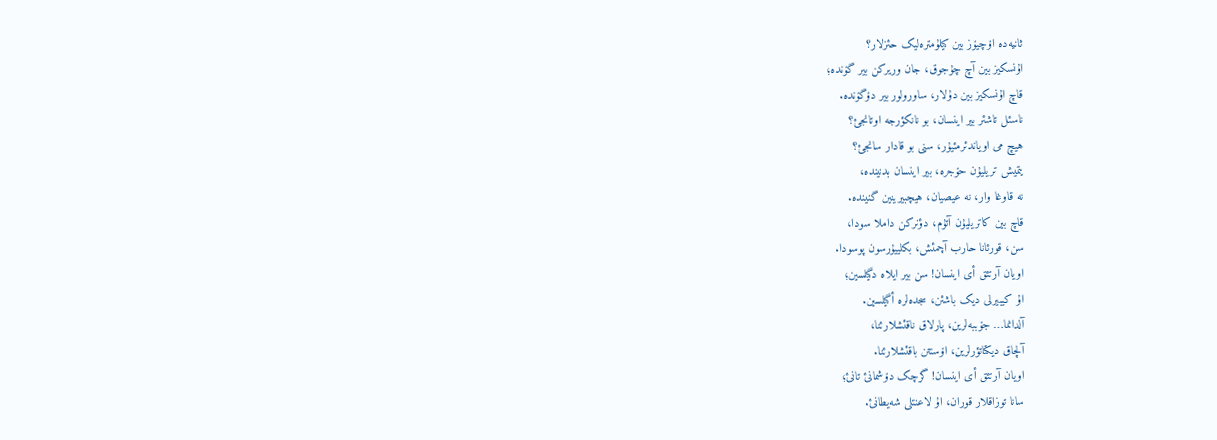ثانیەدە اۆچیۆز بین کیلۇمترەلیک حئزلار؟
اۇنسکیز بین آچ چۇجوق، جان وریرکن بیر گۆندە؛
قاچ اۇنسکیز بین دۇلار، ساورولور بیر دۆگۆندە.
ناسئل تاشئر بیر اینسان، بو نانکؤرجە اوتانجئ؟
هیچ می اویاندئرمئیۇر، سنی بو قادار سانجئ؟
یتمیش تریلیۇن حۆجرە، بیر اینسان بدنیندە،
نە قاوغا وار، نە عیصیان، هیچبیرینین گنیندە.
قاچ بین کاتریلیۇن آتۇم، دؤنرکن داملا سودا،
سن، قورئانا حارب آچمئش، بکلییۇرسون پوسودا.
اویان آرتئق أی اینسان! سن بیر ایلاە دگیلسین؛
اۇ کیبیرلی دیک باشئن، سجدەلرە أگیلسین.
آلدانما… جۆببەلرین، پارلاق ناقئشلارئنا،
آلچاق دیکتاتؤرلرین، اۆستتن باقئشلارئنا.
اویان آرتئق أی اینسان! گرچک دۆشمانئ تانئ؛
سانا توزاقلار قوران، اۇ لاعنتلی شەیطانئ.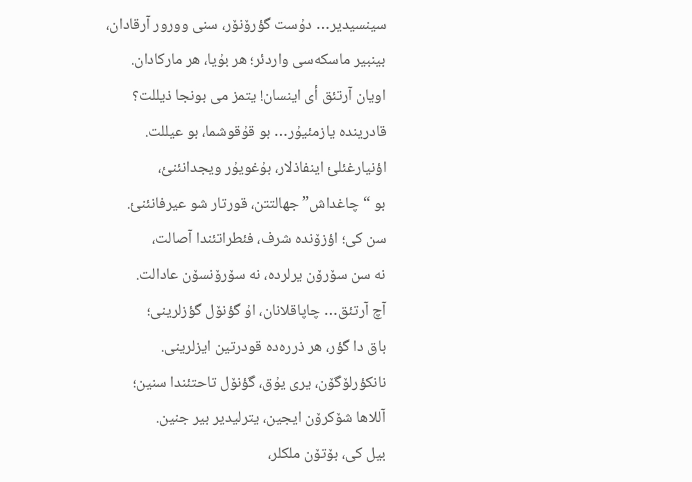سینسیدیر… دۇست گؤرۆنۆر، سنی وورور آرقادان،
بینبیر ماسکەسی واردئر؛ هر بۇیا، هر مارکادان.
اویان آرتئق أی اینسان! یتمز می بونجا ذیللت؟
قادریندە یازمئیۇر… بو قۇقوشما، بو عیللت.
اؤنیارغئلئ اینفاذلار، بۇغویۇر ویجدانئنئ،
بو “چاغداش” جهالتتن، قورتار شو عیرفانئنئ.
سن کی؛ اؤزۆندە شرف، فئطراتئندا آصالت،
نە سن سۆرۆن یرلردە، نە سۆرۆنسۆن عادالت.
آچ آرتئق… چاپاقلانان، اۇ گؤنۆل گؤزلرینی؛
باق دا گؤر، هر ذررەدە قودرتین ایزلرینی.
نانکؤرلۆگۆن، یری یۇق، گؤنۆل تاحتئندا سنین؛
آللاها شۆکرۆن ایجین، یترلیدیر بیر جنین.
بیل کی، بۆتۆن ملکلر،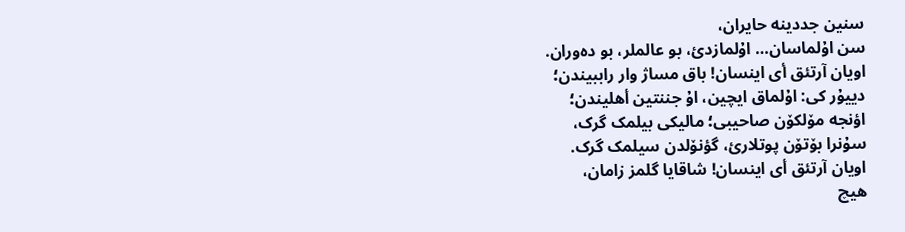سنین جددینە حایران،
سن اۇلماسان… اۇلمازدئ، بو عالملر، بو دەوران.
اویان آرتئق أی اینسان! باق مساژ وار راببیندن؛
دییۇر کی: اۇلماق ایچین، اۇ جننتین أهلیندن؛
اؤنجە مۆلکۆن صاحیبی؛ مالیکی بیلمک گرک،
سۇنرا بۆتۆن پوتلارئ، گؤنۆلدن سیلمک گرک.
اویان آرتئق أی اینسان! شاقایا گلمز زامان،
هیچ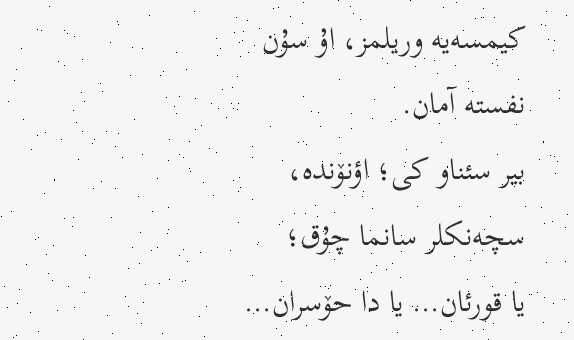کیمسەیە وریلمز، اۇ سۇن نفستە آمان.
بیر سئناو کی؛ اؤنۆندە، سچەنکلر سانما چۇق؛
یا قورئان… یا دا حۆسران…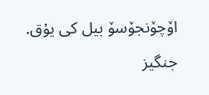اۆچۆنجۆسۆ بیل کی یۇق.
جنگیز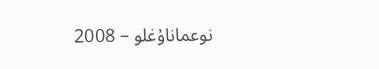نوعماناۇغلو – 2008